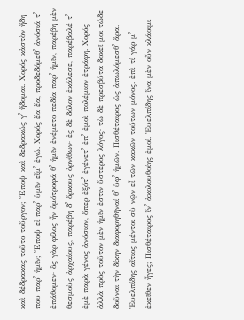καὶ δέδρακας τοῦτο τοὔργον; Ἔποψ καὶ δεδρακώς γʼ ἥδομαι. Χορός κἀστὸν ἤδη που παρʼ ἡμῖν; Ἔποψ εἰ παρʼ ὑμῖν εἴμʼ ἐγώ. Χορός ἔα ἔα, προδεδόμεθʼ ἀνόσιά τʼ ἐπάθομεν· ὃς γὰρ φίλος ἦν ὁμότροφά θʼ ἡμῖν ἐνέμετο πεδία παρʼ ἡμῖν, παρέβη μὲν θεσμοὺς ἀρχαίους, παρέβη δʼ ὅρκους ὀρνίθων· ἐς δὲ δόλον ἐκάλεσε, παρέβαλέ τʼ ἐμὲ παρὰ γένος ἀνόσιον, ὅπερ ἐξότʼ ἐγένετʼ ἐπʼ ἐμοὶ πολέμιον ἐτράφη. Χορός ἀλλὰ πρὸς τοῦτον μὲν ἡμῖν ἐστιν ὕστερος λόγος· τὼ δὲ πρεσβύτα δοκεῖ μοι τώδε δοῦναι τὴν δίκην διαφορηθῆναί θʼ ὑφʼ ἡμῶν. Πισθέταιρος ὡς ἀπωλόμεσθʼ ἄρα. Ἐυελπίδης αἴτιος μέντοι σὺ νῷν εἶ τῶν κακῶν τούτων μόνος. ἐπὶ τί γάρ μʼ ἐκεῖθεν ἦγες; Πισθέταιρος ἵνʼ ἀκολουθοίης ἐμοί. Ἐυελπίδης ἵνα μὲν οὖν κλάοιμι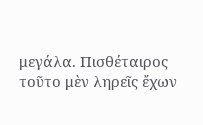μεγάλα. Πισθέταιρος τοῦτο μὲν ληρεῖς ἔχων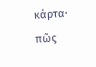κάρτα· πῶς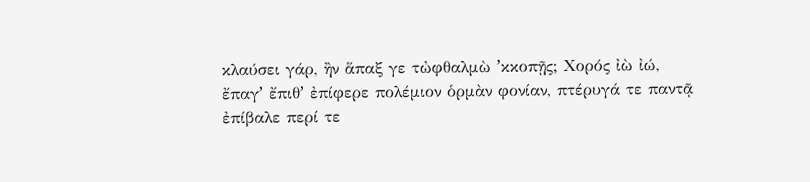κλαύσει γάρ, ἢν ἅπαξ γε τὠφθαλμὼ ʼκκοπῇς; Χορός ἰὼ ἰώ, ἔπαγʼ ἔπιθʼ ἐπίφερε πολέμιον ὁρμὰν φονίαν, πτέρυγά τε παντᾷ ἐπίβαλε περί τε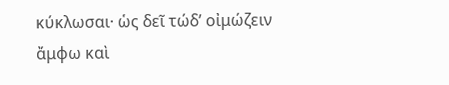κύκλωσαι· ὡς δεῖ τώδʼ οἰμώζειν ἄμφω καὶ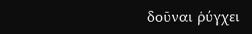δοῦναι ῥύγχει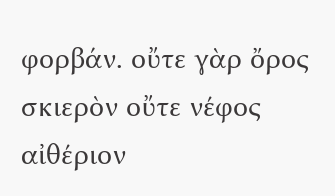φορβάν. οὔτε γὰρ ὄρος σκιερὸν οὔτε νέφος αἰθέριον